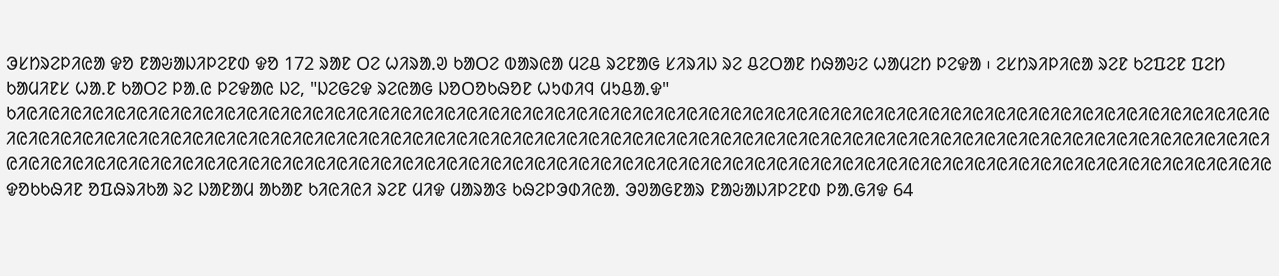ᱳᱥᱴᱨᱮᱞᱤᱭᱟ ᱫᱚ ᱱᱟᱶᱟᱡᱤᱞᱮᱱᱰ ᱫᱚ 172 ᱨᱟᱱ ᱛᱮ ᱦᱤᱨᱟᱹᱣ ᱠᱟᱛᱮ ᱵᱟᱨᱭᱟ ᱢᱮᱪ ᱨᱮᱱᱟᱜ ᱥᱤᱨᱤᱡ ᱨᱮ ᱪᱮᱛᱟᱱ ᱴᱷᱟᱶᱮ ᱦᱟᱢᱮᱴ ᱞᱮᱫᱟ ᱾ ᱮᱥᱴᱨᱤᱞᱤᱭᱟ ᱨᱮᱱ ᱠᱮᱯᱮᱱ ᱯᱮᱴ ᱠᱟᱢᱤᱱᱥ ᱦᱟᱹᱱ ᱠᱟᱛᱮ ᱞᱟᱹᱭ ᱞᱮᱫᱟᱭ ᱡᱮ, "ᱡᱮᱜᱮᱫ ᱨᱮᱭᱟᱜ ᱡᱚᱛᱚᱠᱷᱚᱱ ᱦᱩᱰᱤᱧ ᱢᱩᱪᱟᱹᱫ" ᱠᱤᱭᱤᱭᱤᱭᱤᱭᱤᱭᱤᱭᱤᱭᱤᱭᱤᱭᱤᱭᱤᱭᱤᱭᱤᱭᱤᱭᱤᱭᱤᱭᱤᱭᱤᱭᱤᱭᱤᱭᱤᱭᱤᱭᱤᱭᱤᱭᱤᱭᱤᱭᱤᱭᱤᱭᱤᱭᱤᱭᱤᱭᱤᱭᱤᱭᱤᱭᱤᱭᱤᱭᱤᱭᱤᱭᱤᱭᱤᱭᱤᱭᱤᱭᱤᱭᱤᱭᱤᱭᱤᱭᱤᱭᱤᱭᱤᱭᱤᱭᱤᱭᱤᱭᱤᱭᱤᱭᱤᱭᱤᱭᱤᱭᱤᱭᱤᱭᱤᱭᱤᱭᱤᱭᱤᱭᱤᱭᱤᱭᱤᱭᱤᱭᱤᱭᱤᱭᱤᱭᱤᱭᱤᱭᱤᱭᱤᱭᱤᱭᱤᱭᱤᱭᱤᱭᱤᱭᱤᱭᱤᱭᱤᱭᱤᱭᱤᱭᱤᱭᱤᱭᱤᱭᱤᱭᱤᱭᱤᱭᱤᱭᱤᱭᱤᱭᱤᱭᱤᱭᱤᱭᱤᱭᱤᱭᱤᱭᱤᱭᱤᱭᱤᱭᱤᱭᱤᱭᱤᱭᱤᱭᱤᱭᱤᱭᱤᱭᱤᱭᱤᱭᱤᱭᱤᱭᱤᱭᱤᱭᱤᱭᱤᱭᱤᱭᱤᱭᱤᱭᱤᱭᱤᱭᱤᱭᱤᱭᱤᱭᱤᱭᱤᱭᱤᱭᱤᱭᱤᱭᱤᱭᱤᱭᱤᱭᱤᱭᱤᱭᱤᱭᱤᱭᱤᱭᱤᱭᱤᱭᱤᱭᱤᱭᱤᱭᱤᱭᱤᱭᱤᱭᱤᱭᱤᱭᱤᱭᱤᱭᱤᱭᱤᱭᱤᱭᱤᱭᱤᱭᱤᱭᱤᱭᱤᱭᱤᱭᱤᱭᱤᱭᱤᱭᱤᱭᱤᱭᱤᱭᱤᱭᱤᱭᱤᱭᱤᱭᱤᱭᱤᱭᱤᱭ ᱫᱚᱠᱠᱷᱤᱱ ᱚᱯᱷᱨᱤᱠᱟ ᱨᱮ ᱡᱟᱱᱟᱢ ᱟᱠᱟᱱ ᱠᱤᱭᱤᱭᱤ ᱨᱮᱱ ᱢᱤᱫ ᱢᱟᱨᱟᱝ ᱠᱷᱮᱞᱳᱰᱤᱭᱟᱹ ᱳᱣᱟᱜᱱᱟᱨ ᱱᱟᱶᱟᱡᱤᱞᱮᱱᱰ ᱞᱟᱹᱜᱤᱫ 64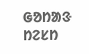ᱜᱚᱴᱟᱝ ᱴᱮᱥᱴ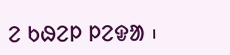ᱮ ᱠᱷᱮᱞ ᱞᱮᱫᱟ ᱾